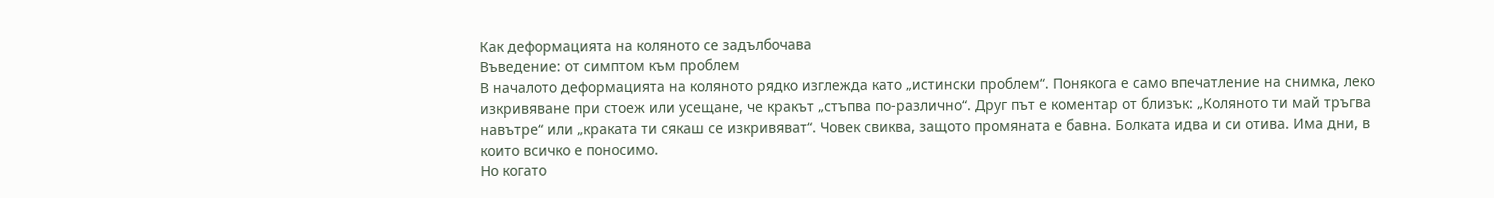Как деформацията на коляното се задълбочава
Въведение: от симптом към проблем
В началото деформацията на коляното рядко изглежда като „истински проблем“. Понякога е само впечатление на снимка, леко изкривяване при стоеж или усещане, че кракът „стъпва по-различно“. Друг път е коментар от близък: „Коляното ти май тръгва навътре“ или „краката ти сякаш се изкривяват“. Човек свиква, защото промяната е бавна. Болката идва и си отива. Има дни, в които всичко е поносимо.
Но когато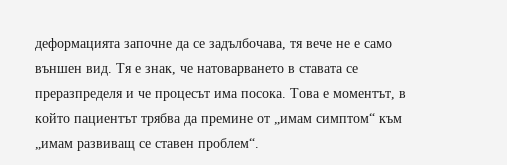деформацията започне да се задълбочава, тя вече не е само външен вид. Тя е знак, че натоварването в ставата се преразпределя и че процесът има посока. Това е моментът, в който пациентът трябва да премине от „имам симптом“ към „имам развиващ се ставен проблем“.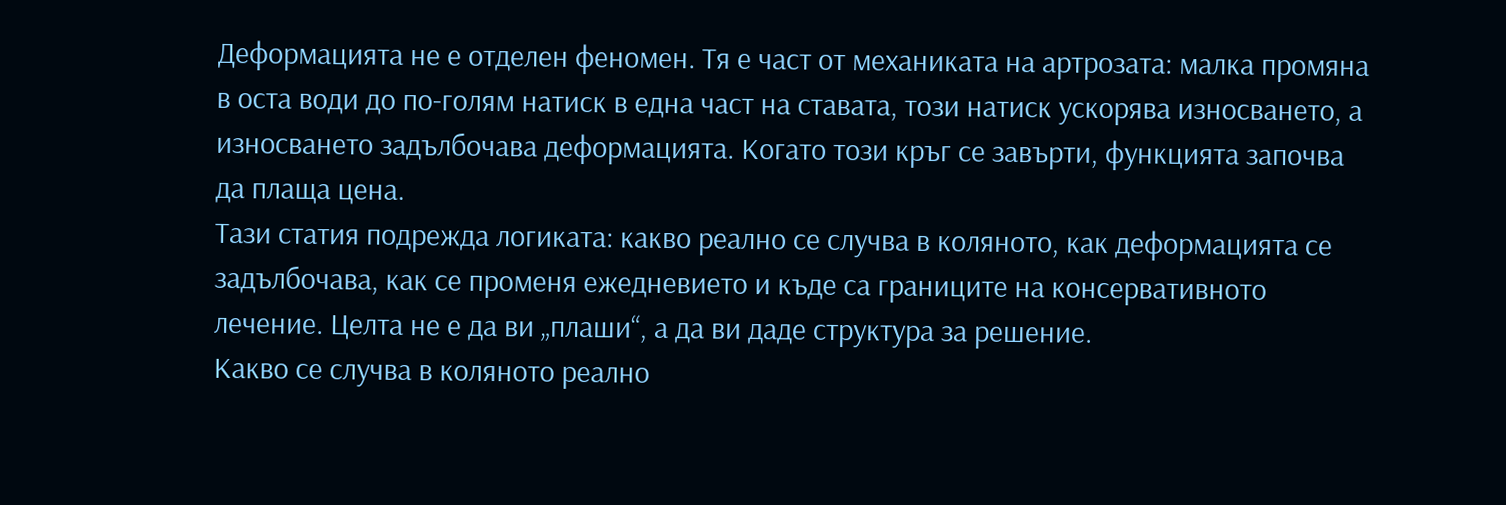Деформацията не е отделен феномен. Тя е част от механиката на артрозата: малка промяна в оста води до по-голям натиск в една част на ставата, този натиск ускорява износването, а износването задълбочава деформацията. Когато този кръг се завърти, функцията започва да плаща цена.
Тази статия подрежда логиката: какво реално се случва в коляното, как деформацията се задълбочава, как се променя ежедневието и къде са границите на консервативното лечение. Целта не е да ви „плаши“, а да ви даде структура за решение.
Какво се случва в коляното реално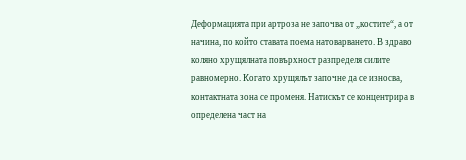Деформацията при артроза не започва от „костите“, а от начина, по който ставата поема натоварването. В здраво коляно хрущялната повърхност разпределя силите равномерно. Когато хрущялът започне да се износва, контактната зона се променя. Натискът се концентрира в определена част на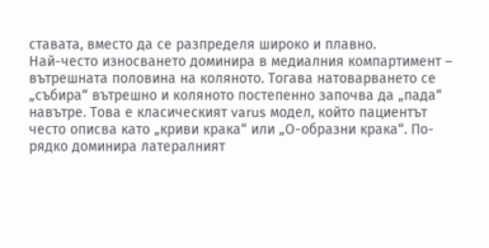ставата, вместо да се разпределя широко и плавно.
Най-често износването доминира в медиалния компартимент – вътрешната половина на коляното. Тогава натоварването се „събира“ вътрешно и коляното постепенно започва да „пада“ навътре. Това е класическият varus модел, който пациентът често описва като „криви крака“ или „О-образни крака“. По-рядко доминира латералният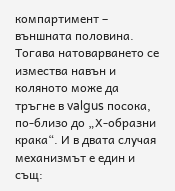компартимент – външната половина. Тогава натоварването се измества навън и коляното може да тръгне в valgus посока, по-близо до „Х-образни крака“. И в двата случая механизмът е един и същ: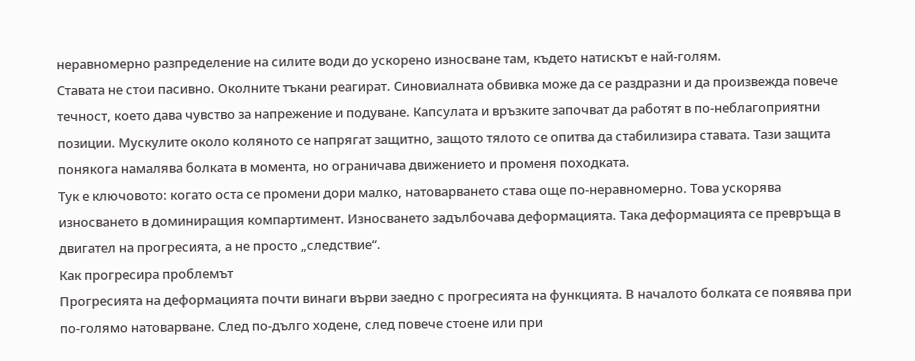неравномерно разпределение на силите води до ускорено износване там, където натискът е най-голям.
Ставата не стои пасивно. Околните тъкани реагират. Синовиалната обвивка може да се раздразни и да произвежда повече течност, което дава чувство за напрежение и подуване. Капсулата и връзките започват да работят в по-неблагоприятни позиции. Мускулите около коляното се напрягат защитно, защото тялото се опитва да стабилизира ставата. Тази защита понякога намалява болката в момента, но ограничава движението и променя походката.
Тук е ключовото: когато оста се промени дори малко, натоварването става още по-неравномерно. Това ускорява износването в доминиращия компартимент. Износването задълбочава деформацията. Така деформацията се превръща в двигател на прогресията, а не просто „следствие“.
Как прогресира проблемът
Прогресията на деформацията почти винаги върви заедно с прогресията на функцията. В началото болката се появява при по-голямо натоварване. След по-дълго ходене, след повече стоене или при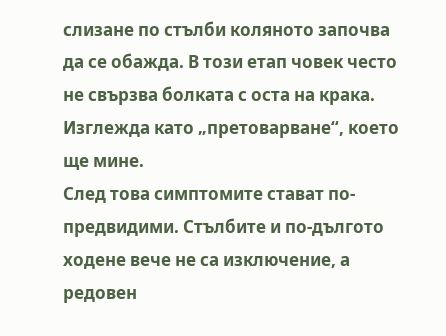слизане по стълби коляното започва да се обажда. В този етап човек често не свързва болката с оста на крака. Изглежда като „претоварване“, което ще мине.
След това симптомите стават по-предвидими. Стълбите и по-дългото ходене вече не са изключение, а редовен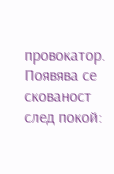провокатор. Появява се скованост след покой: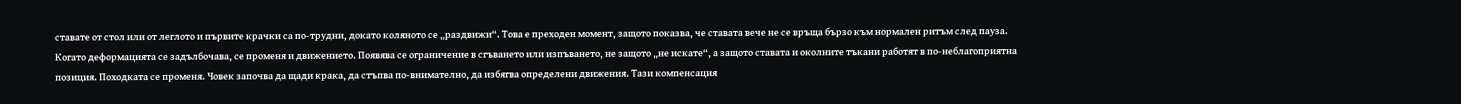ставате от стол или от леглото и първите крачки са по-трудни, докато коляното се „раздвижи“. Това е преходен момент, защото показва, че ставата вече не се връща бързо към нормален ритъм след пауза.
Когато деформацията се задълбочава, се променя и движението. Появява се ограничение в сгъването или изпъването, не защото „не искате“, а защото ставата и околните тъкани работят в по-неблагоприятна позиция. Походката се променя. Човек започва да щади крака, да стъпва по-внимателно, да избягва определени движения. Тази компенсация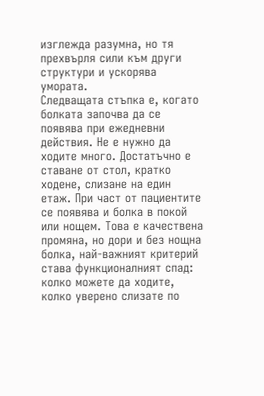изглежда разумна, но тя прехвърля сили към други структури и ускорява умората.
Следващата стъпка е, когато болката започва да се появява при ежедневни действия. Не е нужно да ходите много. Достатъчно е ставане от стол, кратко ходене, слизане на един етаж. При част от пациентите се появява и болка в покой или нощем. Това е качествена промяна, но дори и без нощна болка, най-важният критерий става функционалният спад: колко можете да ходите, колко уверено слизате по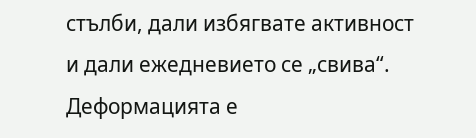стълби, дали избягвате активност и дали ежедневието се „свива“.
Деформацията е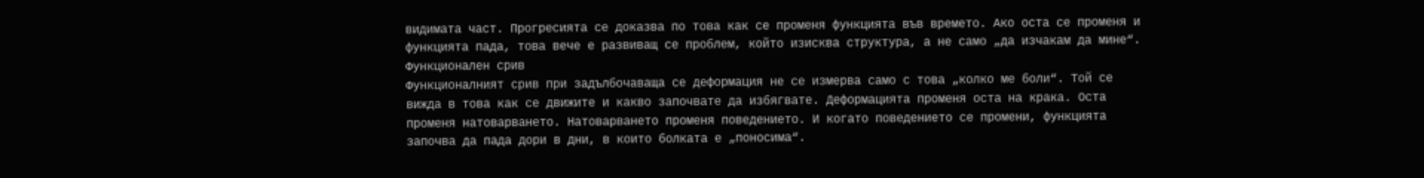видимата част. Прогресията се доказва по това как се променя функцията във времето. Ако оста се променя и функцията пада, това вече е развиващ се проблем, който изисква структура, а не само „да изчакам да мине“.
Функционален срив
Функционалният срив при задълбочаваща се деформация не се измерва само с това „колко ме боли“. Той се вижда в това как се движите и какво започвате да избягвате. Деформацията променя оста на крака. Оста променя натоварването. Натоварването променя поведението. И когато поведението се промени, функцията започва да пада дори в дни, в които болката е „поносима“.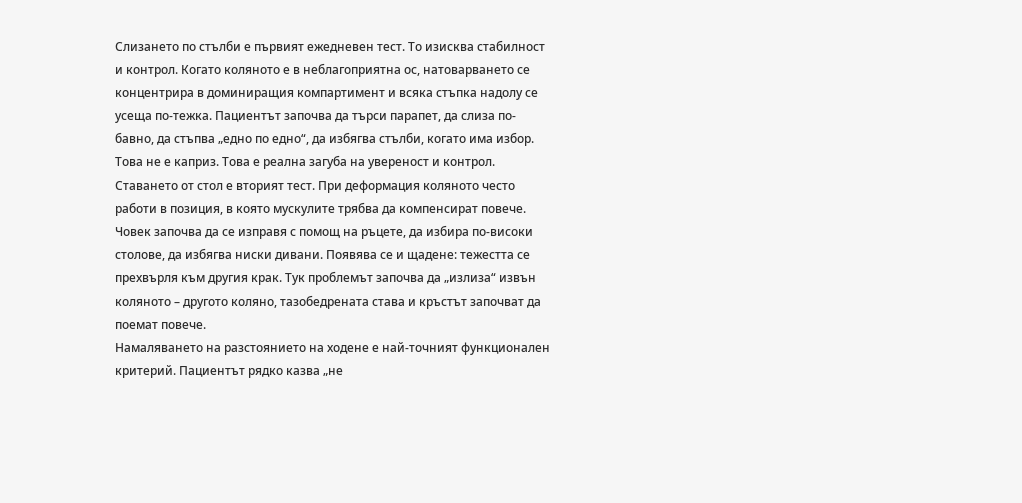Слизането по стълби е първият ежедневен тест. То изисква стабилност и контрол. Когато коляното е в неблагоприятна ос, натоварването се концентрира в доминиращия компартимент и всяка стъпка надолу се усеща по-тежка. Пациентът започва да търси парапет, да слиза по-бавно, да стъпва „едно по едно“, да избягва стълби, когато има избор. Това не е каприз. Това е реална загуба на увереност и контрол.
Ставането от стол е вторият тест. При деформация коляното често работи в позиция, в която мускулите трябва да компенсират повече. Човек започва да се изправя с помощ на ръцете, да избира по-високи столове, да избягва ниски дивани. Появява се и щадене: тежестта се прехвърля към другия крак. Тук проблемът започва да „излиза“ извън коляното – другото коляно, тазобедрената става и кръстът започват да поемат повече.
Намаляването на разстоянието на ходене е най-точният функционален критерий. Пациентът рядко казва „не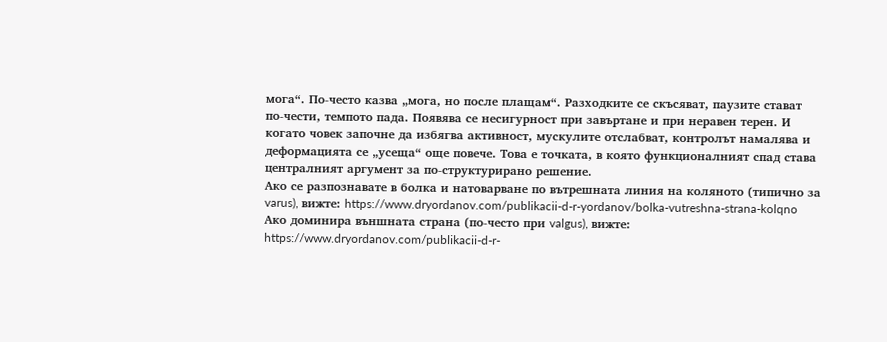мога“. По-често казва „мога, но после плащам“. Разходките се скъсяват, паузите стават по-чести, темпото пада. Появява се несигурност при завъртане и при неравен терен. И когато човек започне да избягва активност, мускулите отслабват, контролът намалява и деформацията се „усеща“ още повече. Това е точката, в която функционалният спад става централният аргумент за по-структурирано решение.
Ако се разпознавате в болка и натоварване по вътрешната линия на коляното (типично за varus), вижте: https://www.dryordanov.com/publikacii-d-r-yordanov/bolka-vutreshna-strana-kolqno
Ако доминира външната страна (по-често при valgus), вижте: https://www.dryordanov.com/publikacii-d-r-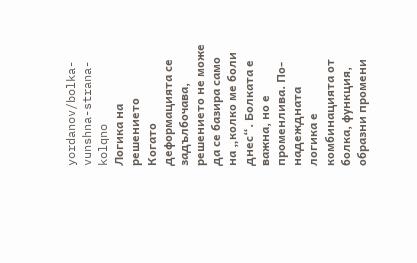yordanov/bolka-vunshna-strana-kolqno
Логика на решението
Когато деформацията се задълбочава, решението не може да се базира само на „колко ме боли днес“. Болката е важна, но е променлива. По-надеждната логика е комбинацията от болка, функция, образни промени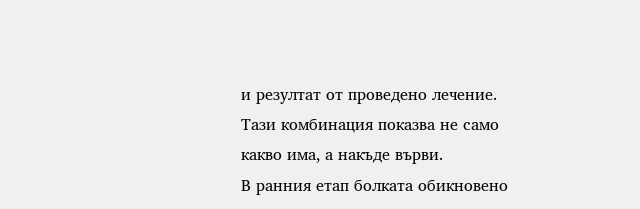и резултат от проведено лечение. Тази комбинация показва не само какво има, а накъде върви.
В ранния етап болката обикновено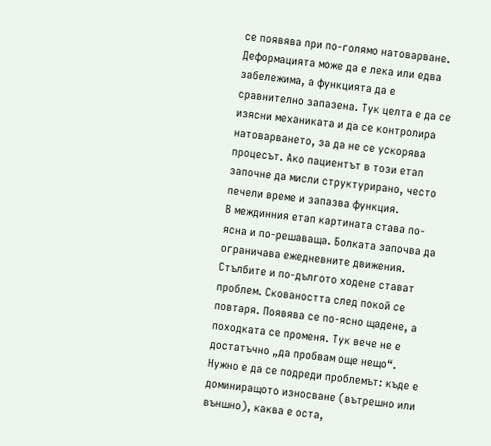се появява при по-голямо натоварване. Деформацията може да е лека или едва забележима, а функцията да е сравнително запазена. Тук целта е да се изясни механиката и да се контролира натоварването, за да не се ускорява процесът. Ако пациентът в този етап започне да мисли структурирано, често печели време и запазва функция.
В междинния етап картината става по-ясна и по-решаваща. Болката започва да ограничава ежедневните движения. Стълбите и по-дългото ходене стават проблем. Сковаността след покой се повтаря. Появява се по-ясно щадене, а походката се променя. Тук вече не е достатъчно „да пробвам още нещо“. Нужно е да се подреди проблемът: къде е доминиращото износване (вътрешно или външно), каква е оста,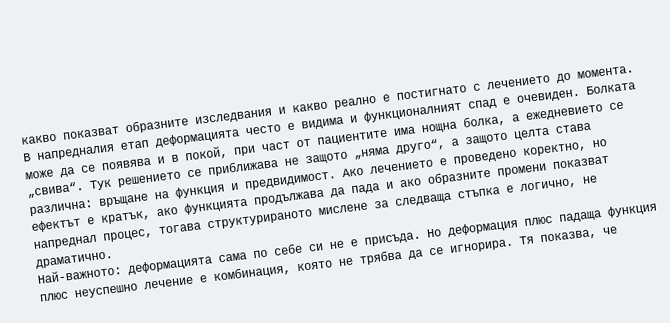какво показват образните изследвания и какво реално е постигнато с лечението до момента.
В напредналия етап деформацията често е видима и функционалният спад е очевиден. Болката може да се появява и в покой, при част от пациентите има нощна болка, а ежедневието се „свива“. Тук решението се приближава не защото „няма друго“, а защото целта става различна: връщане на функция и предвидимост. Ако лечението е проведено коректно, но ефектът е кратък, ако функцията продължава да пада и ако образните промени показват напреднал процес, тогава структурираното мислене за следваща стъпка е логично, не драматично.
Най-важното: деформацията сама по себе си не е присъда. Но деформация плюс падаща функция плюс неуспешно лечение е комбинация, която не трябва да се игнорира. Тя показва, че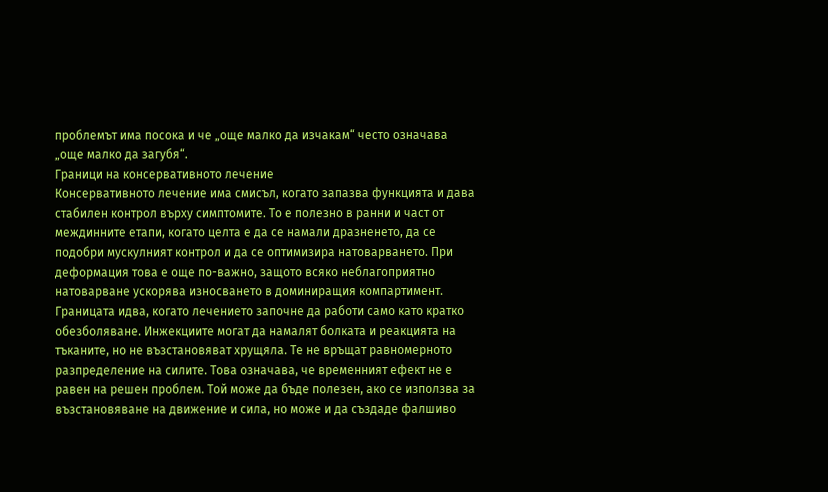проблемът има посока и че „още малко да изчакам“ често означава „още малко да загубя“.
Граници на консервативното лечение
Консервативното лечение има смисъл, когато запазва функцията и дава стабилен контрол върху симптомите. То е полезно в ранни и част от междинните етапи, когато целта е да се намали дразненето, да се подобри мускулният контрол и да се оптимизира натоварването. При деформация това е още по-важно, защото всяко неблагоприятно натоварване ускорява износването в доминиращия компартимент.
Границата идва, когато лечението започне да работи само като кратко обезболяване. Инжекциите могат да намалят болката и реакцията на тъканите, но не възстановяват хрущяла. Те не връщат равномерното разпределение на силите. Това означава, че временният ефект не е равен на решен проблем. Той може да бъде полезен, ако се използва за възстановяване на движение и сила, но може и да създаде фалшиво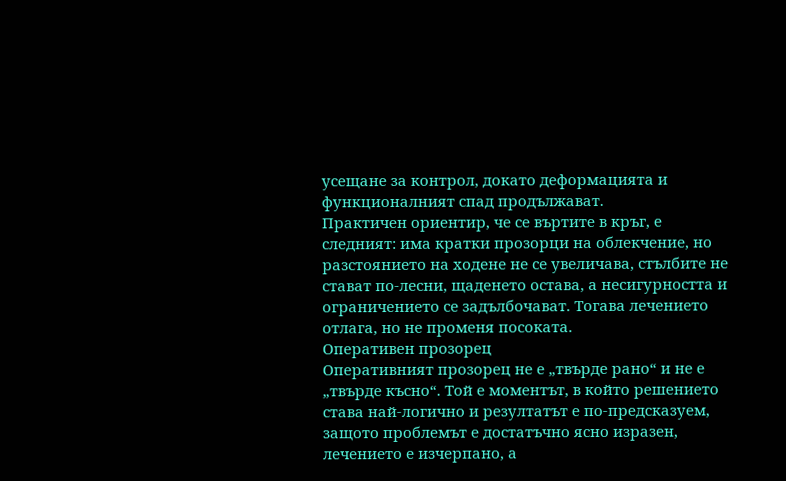усещане за контрол, докато деформацията и функционалният спад продължават.
Практичен ориентир, че се въртите в кръг, е следният: има кратки прозорци на облекчение, но разстоянието на ходене не се увеличава, стълбите не стават по-лесни, щаденето остава, а несигурността и ограничението се задълбочават. Тогава лечението отлага, но не променя посоката.
Оперативен прозорец
Оперативният прозорец не е „твърде рано“ и не е „твърде късно“. Той е моментът, в който решението става най-логично и резултатът е по-предсказуем, защото проблемът е достатъчно ясно изразен, лечението е изчерпано, а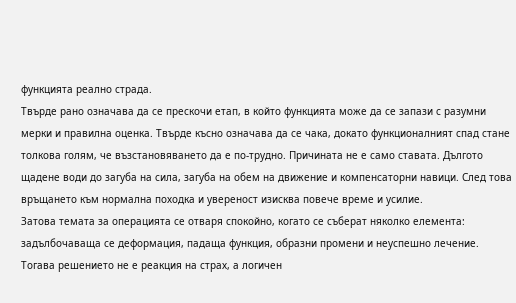функцията реално страда.
Твърде рано означава да се прескочи етап, в който функцията може да се запази с разумни мерки и правилна оценка. Твърде късно означава да се чака, докато функционалният спад стане толкова голям, че възстановяването да е по-трудно. Причината не е само ставата. Дългото щадене води до загуба на сила, загуба на обем на движение и компенсаторни навици. След това връщането към нормална походка и увереност изисква повече време и усилие.
Затова темата за операцията се отваря спокойно, когато се съберат няколко елемента: задълбочаваща се деформация, падаща функция, образни промени и неуспешно лечение. Тогава решението не е реакция на страх, а логичен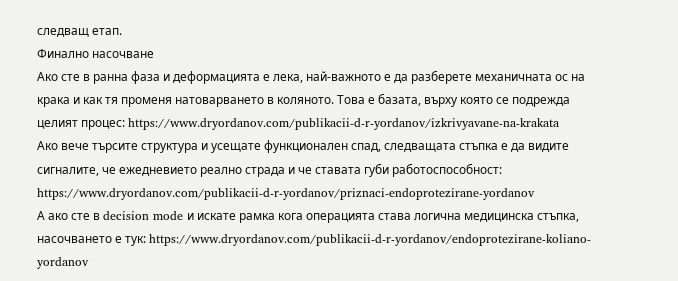следващ етап.
Финално насочване
Ако сте в ранна фаза и деформацията е лека, най-важното е да разберете механичната ос на крака и как тя променя натоварването в коляното. Това е базата, върху която се подрежда целият процес: https://www.dryordanov.com/publikacii-d-r-yordanov/izkrivyavane-na-krakata
Ако вече търсите структура и усещате функционален спад, следващата стъпка е да видите сигналите, че ежедневието реално страда и че ставата губи работоспособност: https://www.dryordanov.com/publikacii-d-r-yordanov/priznaci-endoprotezirane-yordanov
А ако сте в decision mode и искате рамка кога операцията става логична медицинска стъпка, насочването е тук: https://www.dryordanov.com/publikacii-d-r-yordanov/endoprotezirane-koliano-yordanov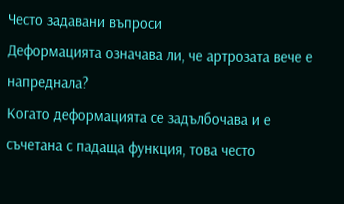Често задавани въпроси
Деформацията означава ли, че артрозата вече е напреднала?
Когато деформацията се задълбочава и е съчетана с падаща функция, това често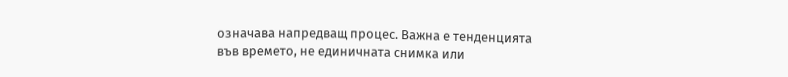означава напредващ процес. Важна е тенденцията във времето, не единичната снимка или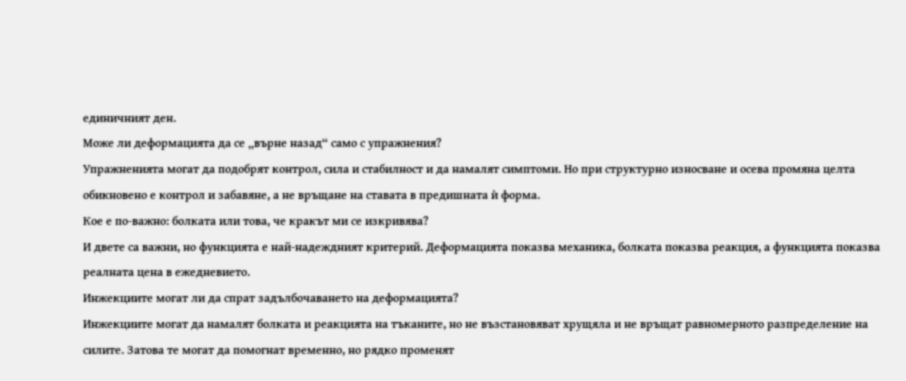единичният ден.
Може ли деформацията да се „върне назад“ само с упражнения?
Упражненията могат да подобрят контрол, сила и стабилност и да намалят симптоми. Но при структурно износване и осева промяна целта обикновено е контрол и забавяне, а не връщане на ставата в предишната ѝ форма.
Кое е по-важно: болката или това, че кракът ми се изкривява?
И двете са важни, но функцията е най-надеждният критерий. Деформацията показва механика, болката показва реакция, а функцията показва реалната цена в ежедневието.
Инжекциите могат ли да спрат задълбочаването на деформацията?
Инжекциите могат да намалят болката и реакцията на тъканите, но не възстановяват хрущяла и не връщат равномерното разпределение на силите. Затова те могат да помогнат временно, но рядко променят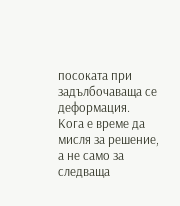посоката при задълбочаваща се деформация.
Кога е време да мисля за решение, а не само за следваща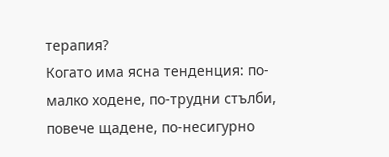терапия?
Когато има ясна тенденция: по-малко ходене, по-трудни стълби, повече щадене, по-несигурно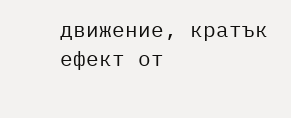движение, кратък ефект от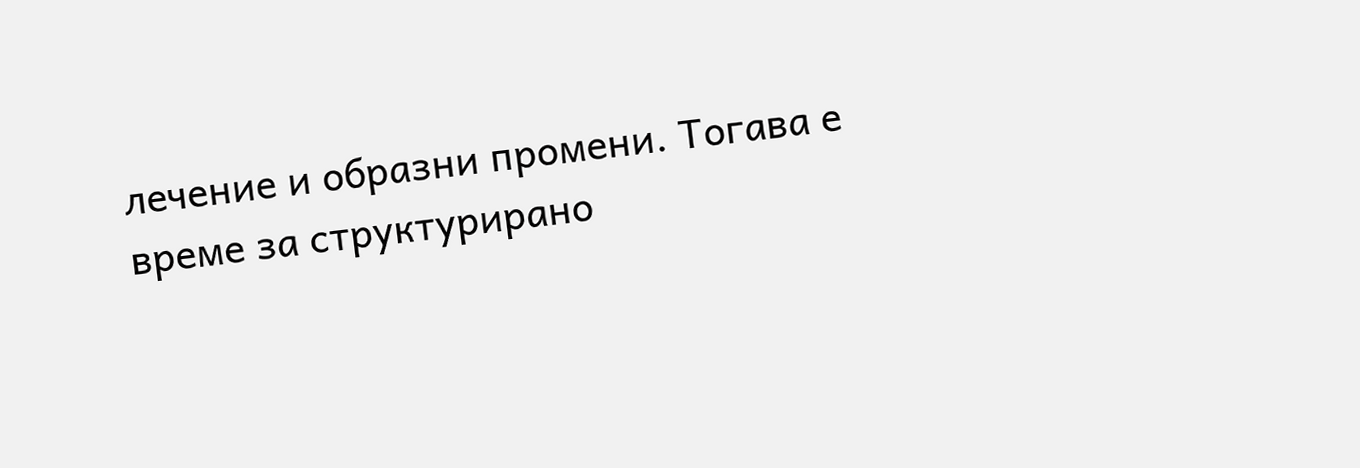лечение и образни промени. Тогава е време за структурирано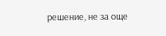решение, не за още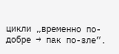цикли „временно по-добре → пак по-зле“.